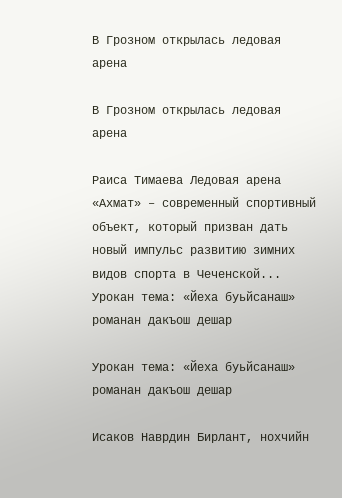В Грозном открылась ледовая арена

В Грозном открылась ледовая арена

Раиса Тимаева Ледовая арена «Ахмат» – современный спортивный объект, который призван дать новый импульс развитию зимних видов спорта в Чеченской...
Урокан тема: «Йеха буьйсанаш» романан дакъош дешар

Урокан тема: «Йеха буьйсанаш» романан дакъош дешар

Исаков Наврдин Бирлант, нохчийн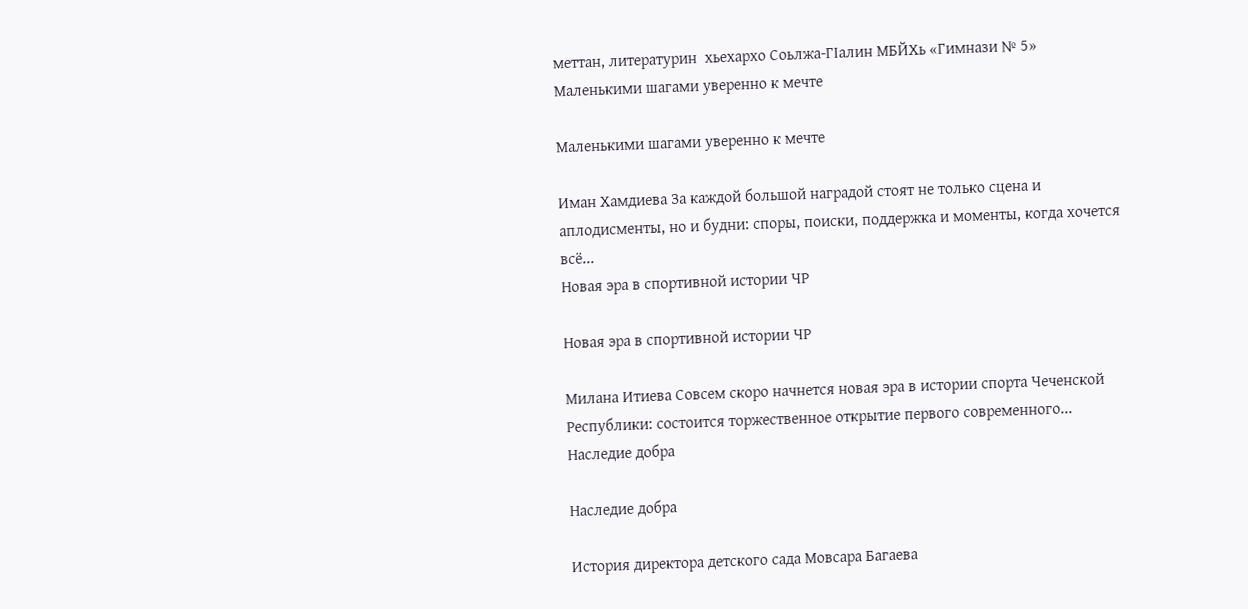меттан, литературин  хьехархо Соьлжа-ГIалин МБЙХь «Гимнази № 5»
Маленькими шагами уверенно к мечте

Маленькими шагами уверенно к мечте

Иман Хамдиева За каждой большой наградой стоят не только сцена и аплодисменты, но и будни: споры, поиски, поддержка и моменты, когда хочется всё...
Новая эра в спортивной истории ЧР

Новая эра в спортивной истории ЧР

Милана Итиева Совсем скоро начнется новая эра в истории спорта Чеченской Республики: состоится торжественное открытие первого современного...
Наследие добра

Наследие добра

История директора детского сада Мовсара Багаева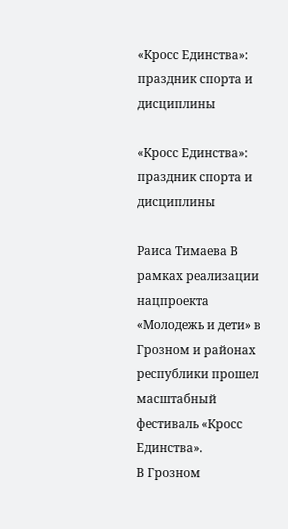«Кросс Единства»: праздник спорта и дисциплины

«Кросс Единства»: праздник спорта и дисциплины

Раиса Тимаева В рамках реализации нацпроекта «Молодежь и дети» в Грозном и районах республики прошел масштабный фестиваль «Кросс Единства».
В Грозном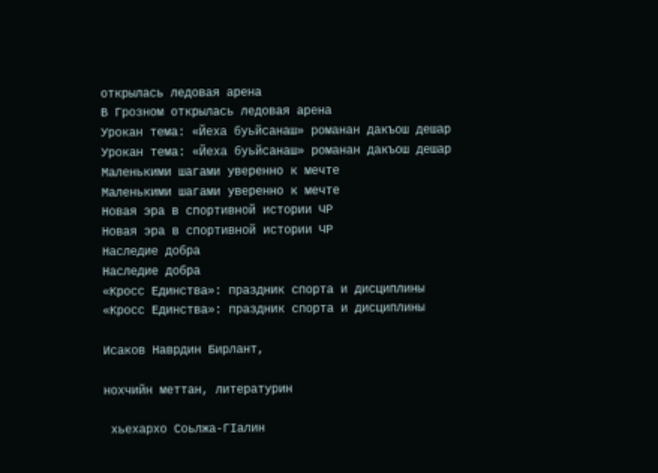открылась ледовая арена
В Грозном открылась ледовая арена
Урокан тема: «Йеха буьйсанаш» романан дакъош дешар
Урокан тема: «Йеха буьйсанаш» романан дакъош дешар
Маленькими шагами уверенно к мечте
Маленькими шагами уверенно к мечте
Новая эра в спортивной истории ЧР
Новая эра в спортивной истории ЧР
Наследие добра
Наследие добра
«Кросс Единства»: праздник спорта и дисциплины
«Кросс Единства»: праздник спорта и дисциплины

Исаков Наврдин Бирлант,

нохчийн меттан, литературин

 хьехархо Соьлжа-ГIалин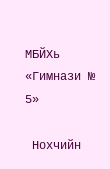МБЙХь «Гимнази № 5»

 Нохчийн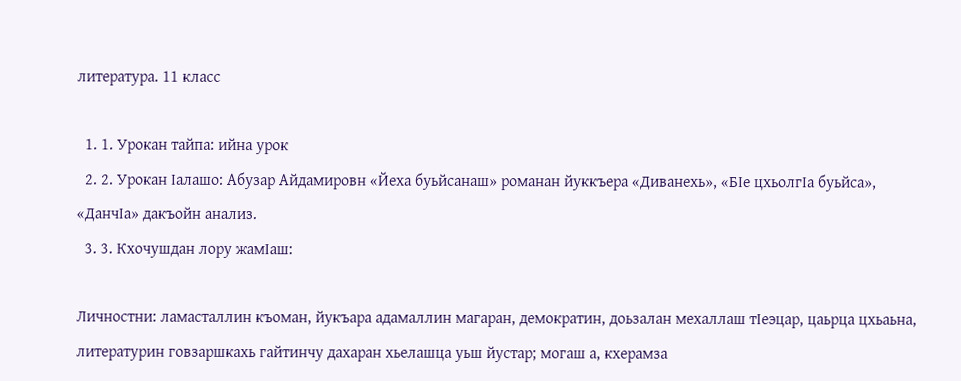литература. 11 класс

  1. 1. Урокан тайпа: ийна урок
  2. 2. Урокан Iалашо: Абузар Айдамировн «Йеха буьйсанаш» романан йуккъера «Диванехь», «БIе цхьолгIа буьйса», «ДанчIа» дакъойн анализ.
  3. 3. Кхочушдан лору жамIаш:

Личностни: ламасталлин къоман, йукъара адамаллин магаран, демократин, доьзалан мехаллаш тIеэцар, цаьрца цхьаьна, литературин говзаршкахь гайтинчу дахаран хьелашца уьш йустар; могаш а, кхерамза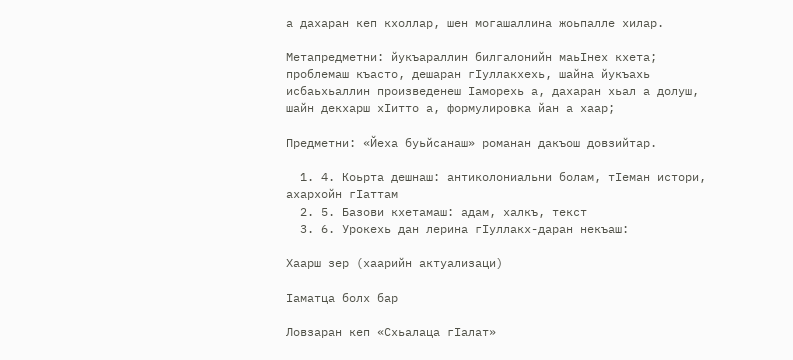а дахаран кеп кхоллар, шен могашаллина жоьпалле хилар.

Метапредметни: йукъараллин билгалонийн маьIнех кхета; проблемаш къасто, дешаран гIуллакхехь, шайна йукъахь исбаьхьаллин произведенеш Iаморехь а, дахаран хьал а долуш, шайн декхарш хIитто а, формулировка йан а хаар;

Предметни: «Йеха буьйсанаш» романан дакъош довзийтар.

  1. 4. Коьрта дешнаш: антиколониальни болам, тIеман истори, ахархойн гIаттам
  2. 5. Базови кхетамаш: адам, халкъ, текст
  3. 6. Урокехь дан лерина гIуллакх-даран некъаш:

Хаарш зер (хаарийн актуализаци)

Iаматца болх бар

Ловзаран кеп «Схьалаца гIалат»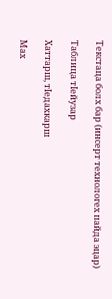Текстаца болх бар (инсерт технологех пайда эцар)

Таблица тIейузар

Хаттарш, тIедахкарш

Мах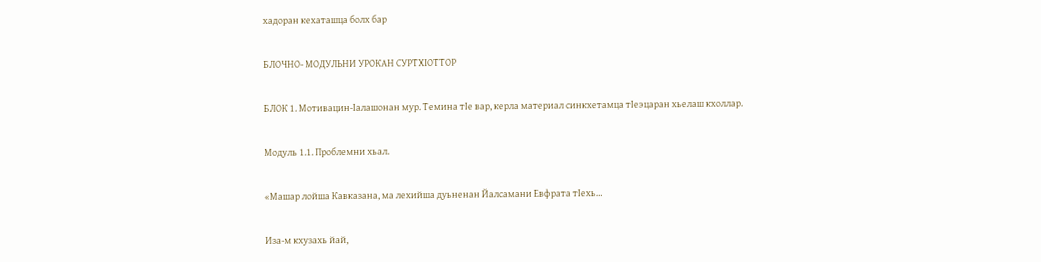хадоран кехаташца болх бар

БЛОЧНО- МОДУЛЬНИ УРОКАН СУРТХIОТТОР

БЛОК 1. Мотивацин-Iалашонан мур. Темина тIе вар, керла материал синкхетамца тIеэцаран хьелаш кхоллар.

Модуль 1.1. Проблемни хьал.

«Машар лойша Кавказана, ма лехийша дуьненан Йалсамани Евфрата тIехь…

Иза-м кхузахь йай,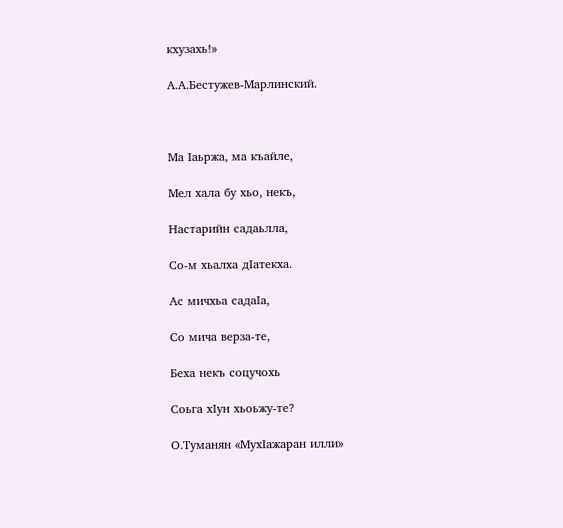кхузахь!»

А.А.Бестужев-Марлинский.



Ма Iаьржа, ма къайле,

Мел хала бу хьо, некъ,

Настарийн садаьлла,

Со-м хьалха дIатекха.

Ас мичхьа садаIа,

Со мича верза-те,

Беха некъ соцучохь

Соьга хIун хьоьжу-те?

О.Туманян «МухIажаран илли»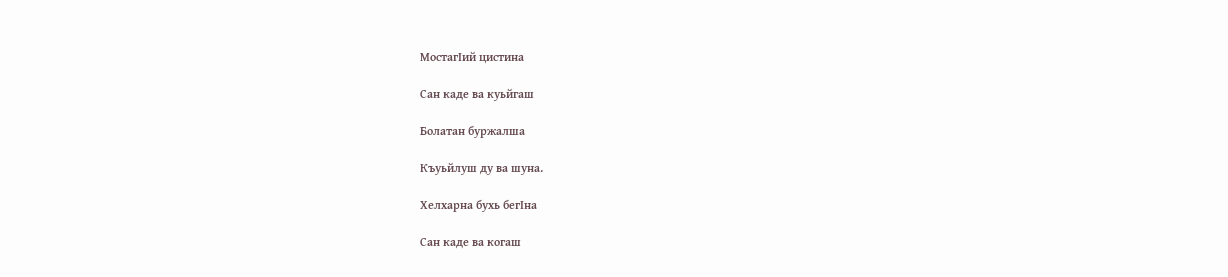МостагIий цистина

Сан каде ва куьйгаш

Болатан буржалша

Къуьйлуш ду ва шуна.

Хелхарна бухь бегIна

Сан каде ва когаш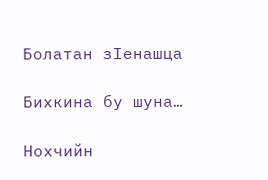Болатан зIенашца

Бихкина бу шуна…

Нохчийн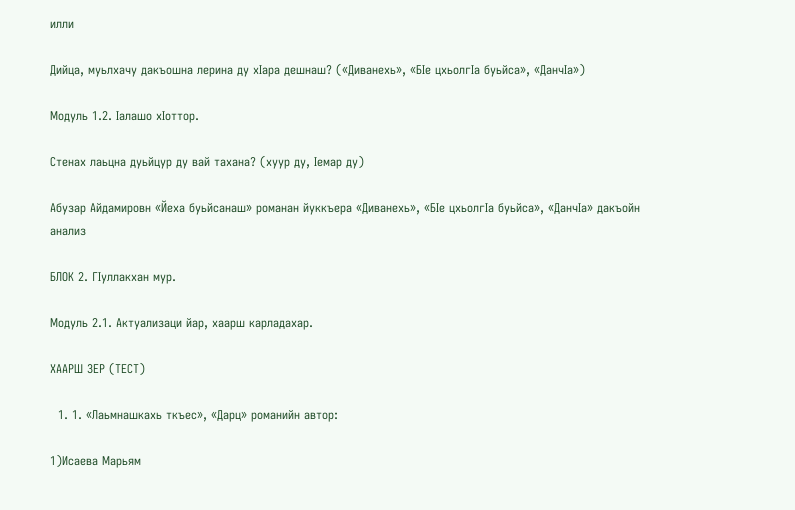илли

Дийца, муьлхачу дакъошна лерина ду хIара дешнаш? («Диванехь», «БIе цхьолгIа буьйса», «ДанчIа»)

Модуль 1.2. Iалашо хIоттор.

Стенах лаьцна дуьйцур ду вай тахана? (хуур ду, Iемар ду)

Абузар Айдамировн «Йеха буьйсанаш» романан йуккъера «Диванехь», «БIе цхьолгIа буьйса», «ДанчIа» дакъойн анализ

БЛОК 2. ГIуллакхан мур.

Модуль 2.1. Актуализаци йар, хаарш карладахар.

ХААРШ ЗЕР (ТЕСТ)

  1. 1. «Лаьмнашкахь ткъес», «Дарц» романийн автор:

1)Исаева Марьям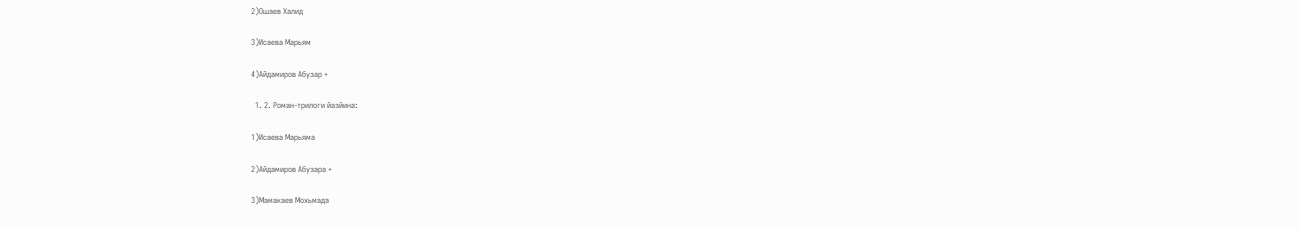2)Ошаев Халид

3)Исаева Марьям

4)Айдамиров Абузар +

  1. 2. Роман-трилоги йазйина:

1)Исаева Марьяма

2)Айдамиров Абузара +

3)Мамакаев Мохьмада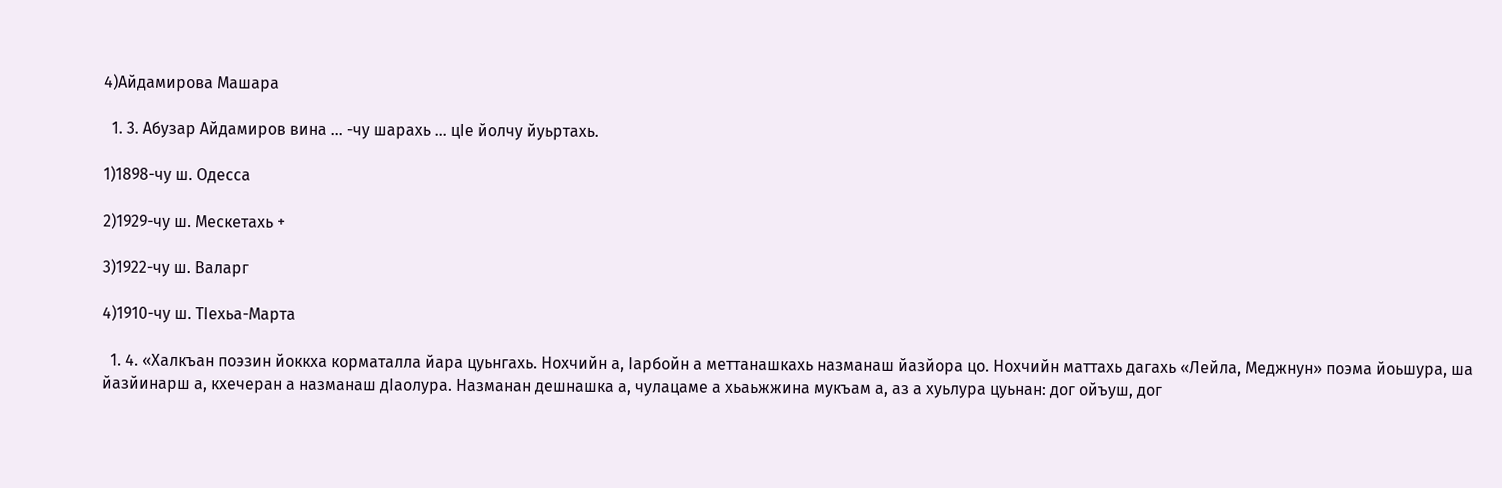4)Айдамирова Машара

  1. 3. Абузар Айдамиров вина ... -чу шарахь ... цIе йолчу йуьртахь.

1)1898-чу ш. Одесса

2)1929-чу ш. Мескетахь +

3)1922-чу ш. Валарг

4)1910-чу ш. ТIехьа-Марта

  1. 4. «Халкъан поэзин йоккха корматалла йара цуьнгахь. Нохчийн а, Iарбойн а меттанашкахь назманаш йазйора цо. Нохчийн маттахь дагахь «Лейла, Меджнун» поэма йоьшура, ша йазйинарш а, кхечеран а назманаш дIаолура. Назманан дешнашка а, чулацаме а хьаьжжина мукъам а, аз а хуьлура цуьнан: дог ойъуш, дог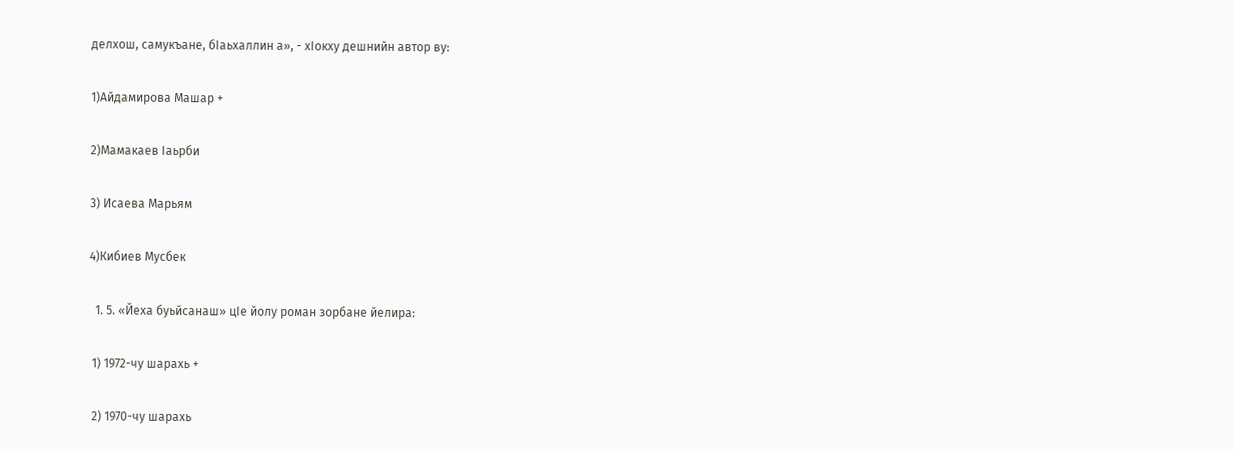делхош, самукъане, бIаьхаллин а», - хIокху дешнийн автор ву:

1)Айдамирова Машар +

2)Мамакаев Iаьрби

3) Исаева Марьям

4)Кибиев Мусбек

  1. 5. «Йеха буьйсанаш» цIе йолу роман зорбане йелира:

 1) 1972-чу шарахь +

 2) 1970-чу шарахь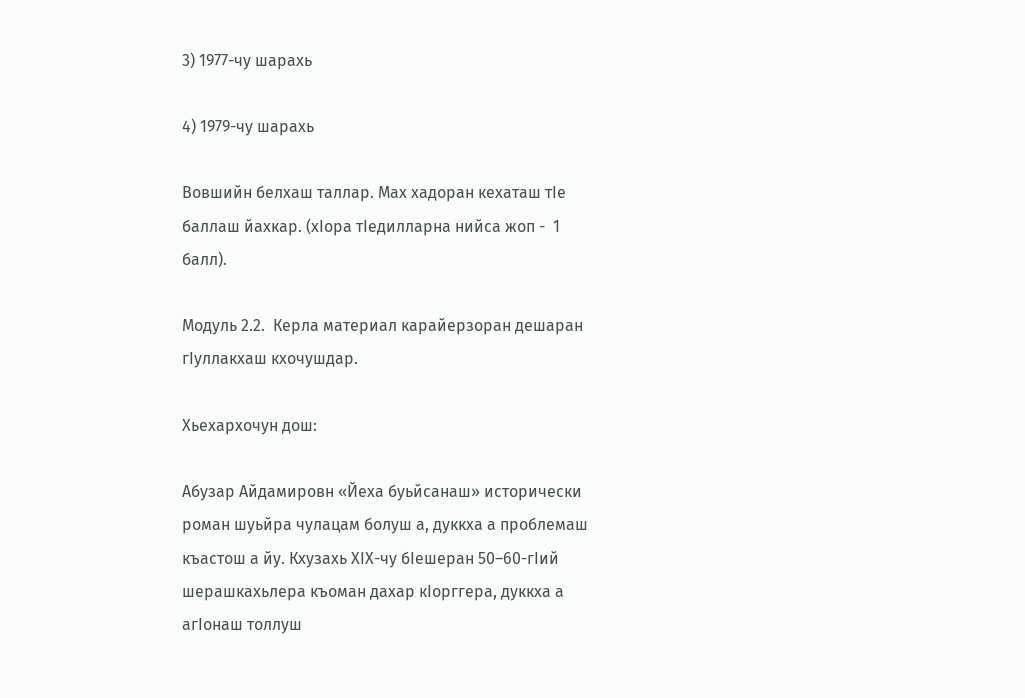3) 1977-чу шарахь

4) 1979-чу шарахь

Вовшийн белхаш таллар. Мах хадоран кехаташ тIе баллаш йахкар. (хIора тIедилларна нийса жоп -  1 балл).

Модуль 2.2.  Керла материал карайерзоран дешаран гIуллакхаш кхочушдар.

Хьехархочун дош:

Абузар Айдамировн «Йеха буьйсанаш» исторически роман шуьйра чулацам болуш а, дуккха а проблемаш къастош а йу. Кхузахь ХIХ-чу бIешеран 50–60-гIий шерашкахьлера къоман дахар кIорггера, дуккха а агIонаш толлуш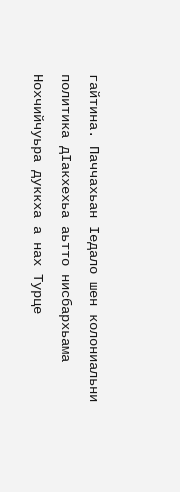гайтина. Паччахьан Iедало шен колониальни политика дIакхехьа аьтто нисбархьама Нохчийчуьра дуккха а нах Турце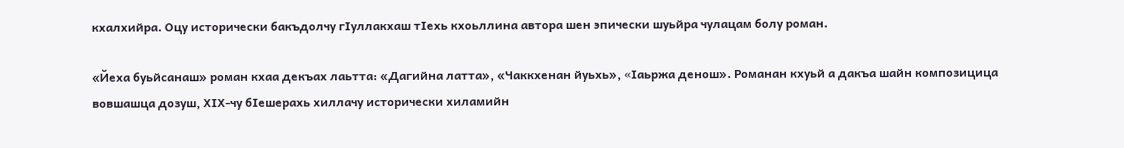кхалхийра. Оцу исторически бакъдолчу гIуллакхаш тIехь кхоьллина автора шен эпически шуьйра чулацам болу роман.

«Йеха буьйсанаш» роман кхаа декъах лаьтта: «Дагийна латта», «Чаккхенан йуьхь», «Iаьржа денош». Романан кхуьй а дакъа шайн композицица вовшашца дозуш, ХIХ-чу бIешерахь хиллачу исторически хиламийн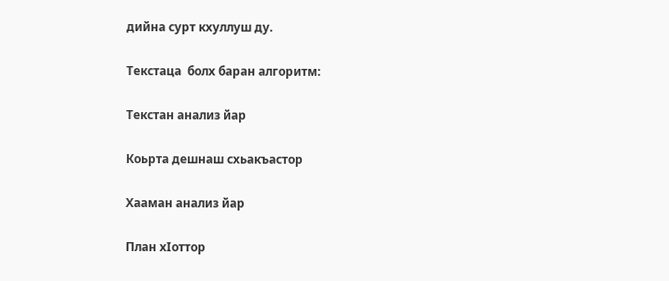дийна сурт кхуллуш ду.

Текстаца  болх баран алгоритм:

Текстан анализ йар

Коьрта дешнаш схьакъастор

Хааман анализ йар

План хIоттор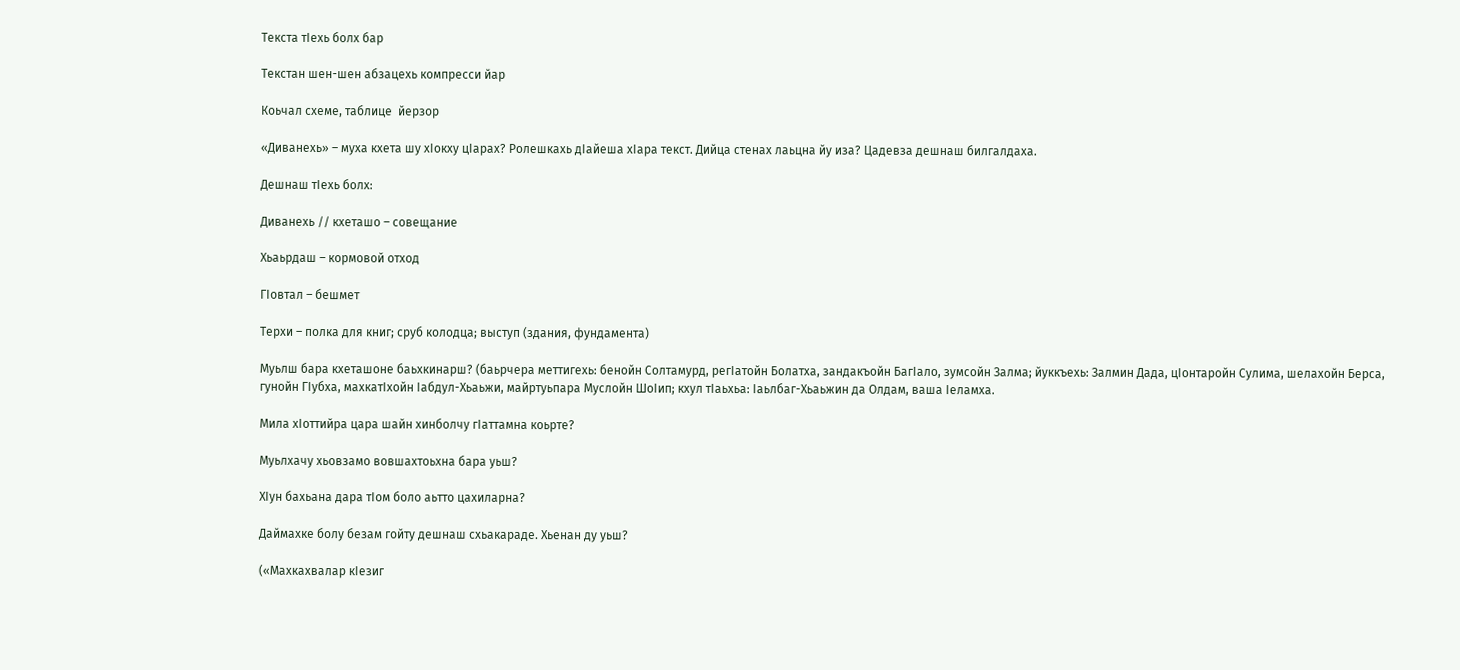Текста тIехь болх бар

Текстан шен-шен абзацехь компресси йар

Коьчал схеме, таблице  йерзор

«Диванехь» – муха кхета шу хIокху цIарах? Ролешкахь дIайеша хIара текст. Дийца стенах лаьцна йу иза? Цадевза дешнаш билгалдаха.

Дешнаш тIехь болх:

Диванехь // кхеташо – совещание

Хьаьрдаш – кормовой отход

ГIовтал – бешмет

Терхи – полка для книг; сруб колодца; выступ (здания, фундамента)

Муьлш бара кхеташоне баьхкинарш? (баьрчера меттигехь: бенойн Солтамурд, регIатойн Болатха, зандакъойн БагIало, зумсойн Залма; йуккъехь: Залмин Дада, цIонтаройн Сулима, шелахойн Берса, гунойн ГIубха, махкатIхойн Iабдул-Хьаьжи, майртуьпара Муслойн ШоIип; кхул тIаьхьа: Iаьлбаг-Хьаьжин да Олдам, ваша Iеламха.

Мила хIоттийра цара шайн хинболчу гIаттамна коьрте?

Муьлхачу хьовзамо вовшахтоьхна бара уьш?

ХIун бахьана дара тIом боло аьтто цахиларна?

Даймахке болу безам гойту дешнаш схьакараде. Хьенан ду уьш?

(«Махкахвалар кIезиг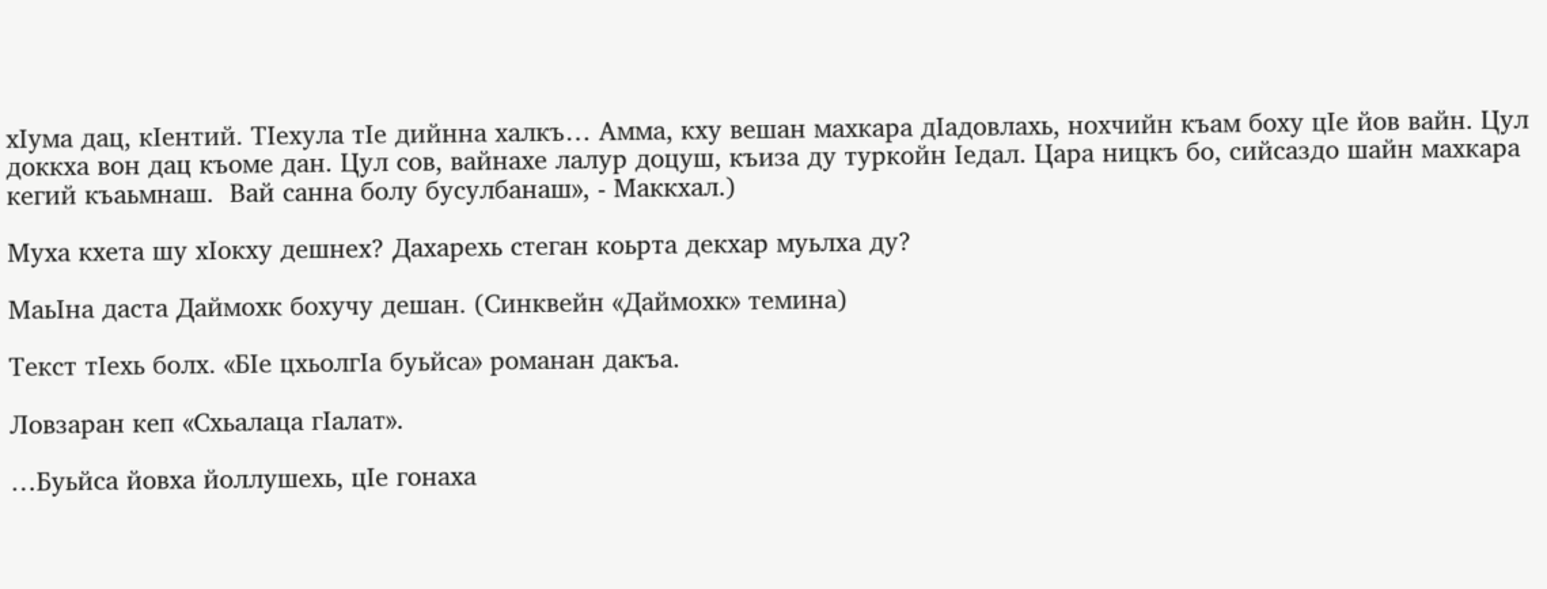хIума дац, кIентий. ТIехула тIе дийнна халкъ… Амма, кху вешан махкара дIадовлахь, нохчийн къам боху цIе йов вайн. Цул доккха вон дац къоме дан. Цул сов, вайнахе лалур доцуш, къиза ду туркойн Iедал. Цара ницкъ бо, сийсаздо шайн махкара кегий къаьмнаш.  Вай санна болу бусулбанаш», - Маккхал.)

Муха кхета шу хIокху дешнех? Дахарехь стеган коьрта декхар муьлха ду?

МаьIна даста Даймохк бохучу дешан. (Синквейн «Даймохк» темина)

Текст тIехь болх. «БIе цхьолгIа буьйса» романан дакъа.

Ловзаран кеп «Схьалаца гIалат».

…Буьйса йовха йоллушехь, цIе гонаха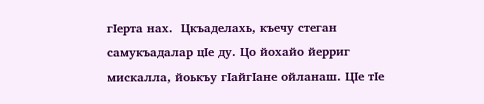гIерта нах.  Цкъаделахь, къечу стеган самукъадалар цIе ду. Цо йохайо йерриг мискалла, йоькъу гIайгIане ойланаш. ЦIе тIе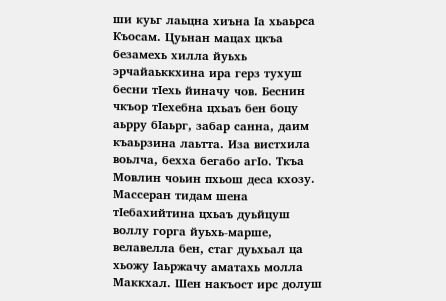ши куьг лаьцна хиъна Iа хьаьрса Къосам. Цуьнан мацах цкъа безамехь хилла йуьхь эрчайаьккхина ира герз тухуш бесни тIехь йиначу чов. Беснин чкъор тIехебна цхьаъ бен боцу аьрру бIаьрг, забар санна, даим къаьрзина лаьтта. Иза вистхила воьлча, бехха бегабо агIо. Ткъа Мовлин чоьин пхьош деса кхозу. Массеран тидам шена тIебахийтина цхьаъ дуьйцуш воллу горга йуьхь-марше, велавелла бен, стаг дуьхьал ца хьожу Iаьржачу аматахь молла Маккхал. Шен накъост ирс долуш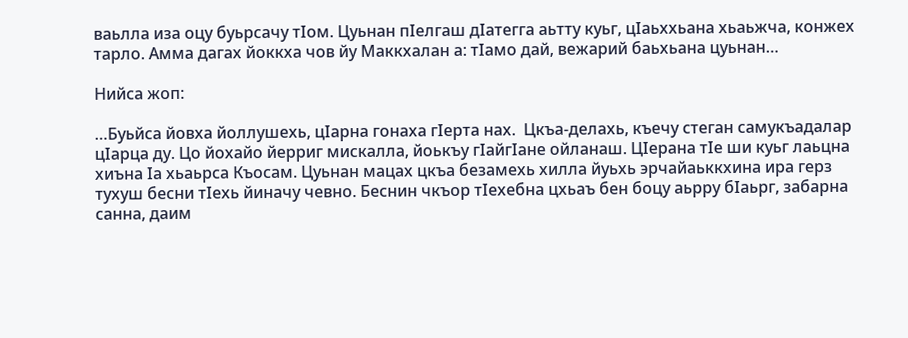ваьлла иза оцу буьрсачу тIом. Цуьнан пIелгаш дIатегга аьтту куьг, цIаьххьана хьаьжча, конжех тарло. Амма дагах йоккха чов йу Маккхалан а: тIамо дай, вежарий баьхьана цуьнан…

Нийса жоп:

…Буьйса йовха йоллушехь, цIарна гонаха гIерта нах.  Цкъа-делахь, къечу стеган самукъадалар цIарца ду. Цо йохайо йерриг мискалла, йоькъу гIайгIане ойланаш. ЦIерана тIе ши куьг лаьцна хиъна Iа хьаьрса Къосам. Цуьнан мацах цкъа безамехь хилла йуьхь эрчайаьккхина ира герз тухуш бесни тIехь йиначу чевно. Беснин чкъор тIехебна цхьаъ бен боцу аьрру бIаьрг, забарна санна, даим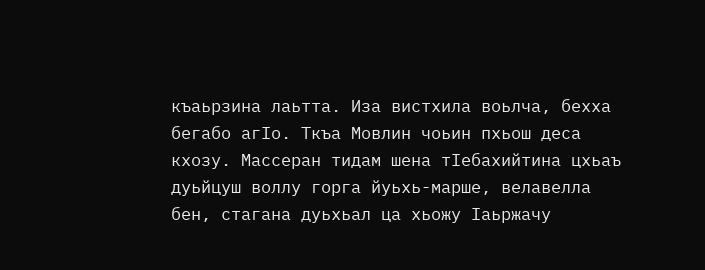къаьрзина лаьтта. Иза вистхила воьлча, бехха бегабо агIо. Ткъа Мовлин чоьин пхьош деса кхозу. Массеран тидам шена тIебахийтина цхьаъ дуьйцуш воллу горга йуьхь-марше, велавелла бен, стагана дуьхьал ца хьожу Iаьржачу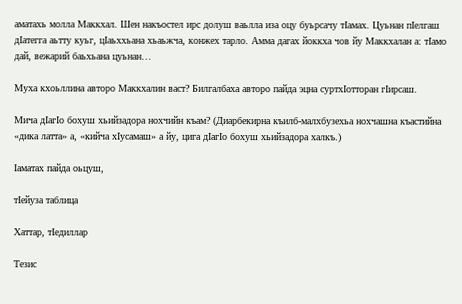аматахь молла Маккхал. Шен накъостел ирс долуш ваьлла иза оцу буьрсачу тIамах. Цуьнан пIелгаш дIатегга аьтту куьг, цIаьххьана хьаьжча, конжех тарло. Амма дагах йоккха чов йу Маккхалан а: тIамо дай, вежарий баьхьана цуьнан…

Муха кхоьллина авторо Маккхалин васт? Билгалбаха авторо пайда эцна суртхIотторан гIирсаш.

Мича дIагIо бохуш хьийзадора нохчийн къам? (Диарбекирна къилб-малхбузехьа нохчашна къастийна «дика латта» а, «кийча хIусамаш» а йу, цига дIагIо бохуш хьийзадора халкъ.)

Iаматах пайда оьцуш,

тIейуза таблица

Хаттар, тIедиллар

Тезис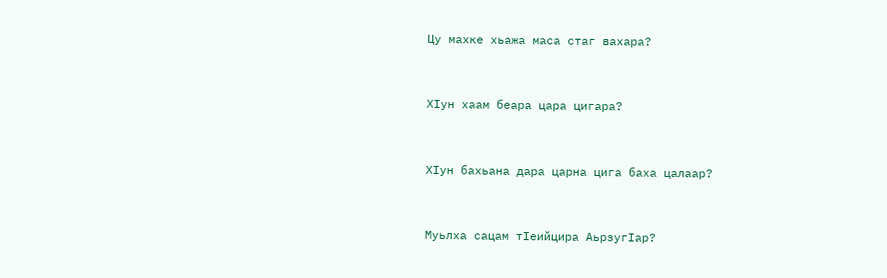Цу махке хьажа маса стаг вахара?



ХIун хаам беара цара цигара?



ХIун бахьана дара царна цига баха цалаар?



Муьлха сацам тIеийцира АьрзугIар?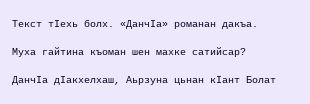Текст тIехь болх. «ДанчIа» романан дакъа.

Муха гайтина къоман шен махке сатийсар?

ДанчIа дIакхелхаш, Аьрзуна цьнан кIант Болат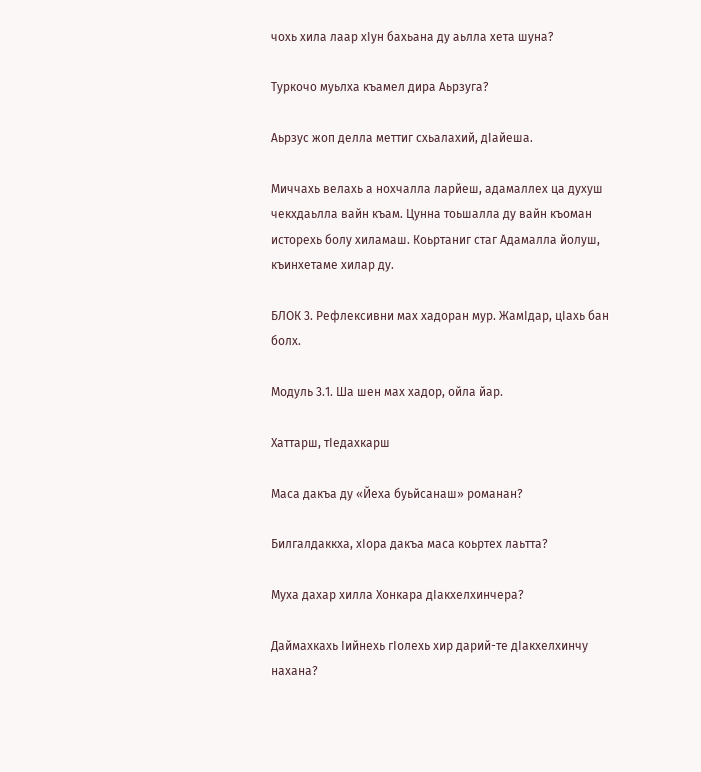чохь хила лаар хIун бахьана ду аьлла хета шуна?

Туркочо муьлха къамел дира Аьрзуга?

Аьрзус жоп делла меттиг схьалахий, дIайеша.

Миччахь велахь а нохчалла ларйеш, адамаллех ца духуш чекхдаьлла вайн къам. Цунна тоьшалла ду вайн къоман исторехь болу хиламаш. Коьртаниг стаг Адамалла йолуш, къинхетаме хилар ду.

БЛОК 3. Рефлексивни мах хадоран мур. ЖамIдар, цIахь бан болх.

Модуль 3.1. Ша шен мах хадор, ойла йар.

Хаттарш, тIедахкарш

Маса дакъа ду «Йеха буьйсанаш» романан?

Билгалдаккха, хIора дакъа маса коьртех лаьтта?

Муха дахар хилла Хонкара дIакхелхинчера?

Даймахкахь Iийнехь гIолехь хир дарий-те дIакхелхинчу нахана?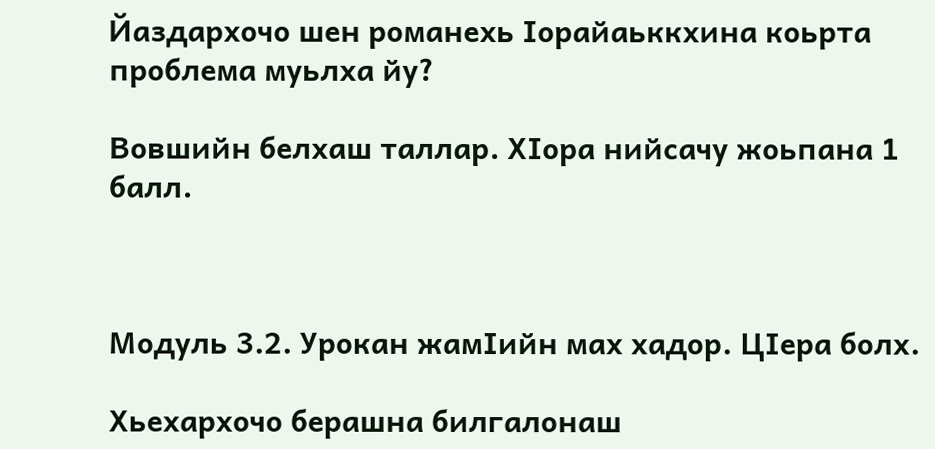Йаздархочо шен романехь Iорайаьккхина коьрта проблема муьлха йу?

Вовшийн белхаш таллар. ХIора нийсачу жоьпана 1 балл.



Модуль 3.2. Урокан жамIийн мах хадор. ЦIера болх.

Хьехархочо берашна билгалонаш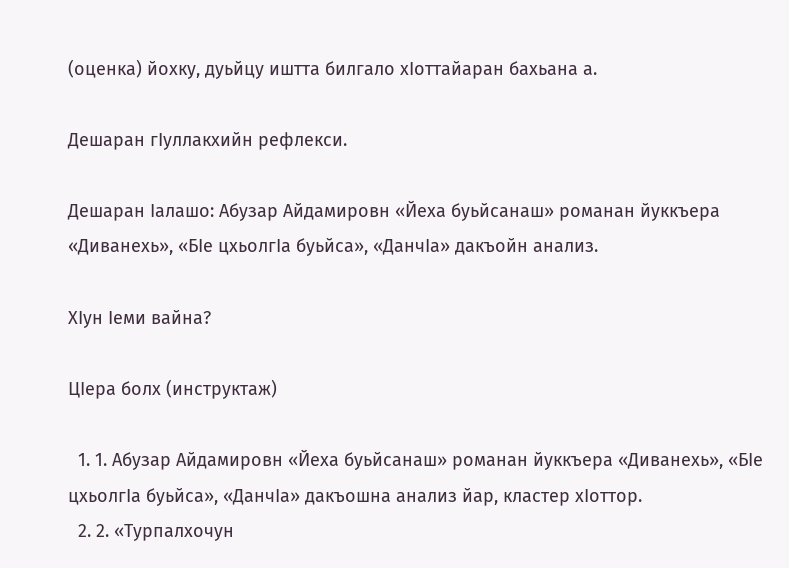(оценка) йохку, дуьйцу иштта билгало хIоттайаран бахьана а.

Дешаран гIуллакхийн рефлекси.

Дешаран Iалашо: Абузар Айдамировн «Йеха буьйсанаш» романан йуккъера «Диванехь», «БIе цхьолгIа буьйса», «ДанчIа» дакъойн анализ.

ХIун Iеми вайна?

ЦIера болх (инструктаж)

  1. 1. Абузар Айдамировн «Йеха буьйсанаш» романан йуккъера «Диванехь», «БIе цхьолгIа буьйса», «ДанчIа» дакъошна анализ йар, кластер хIоттор.
  2. 2. «Турпалхочун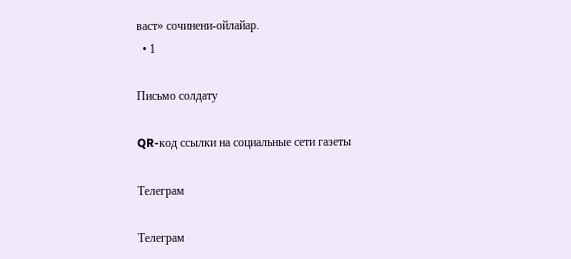васт» сочинени-ойлайар.
  • 1

Письмо солдату

QR-код ссылки на социальные сети газеты

Телеграм

Телеграм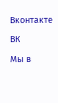Вконтакте

ВК

Мы в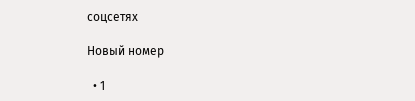соцсетях

Новый номер

  • 1